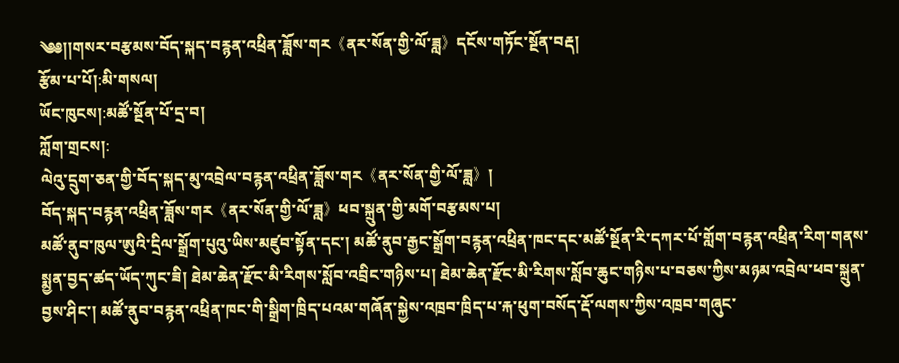༄༅།།གསར་བརྩམས་བོད་སྐད་བརྙན་འཕྲིན་ཟློས་གར《ནར་སོན་གྱི་ལོ་ཟླ》དངོས་གཏོང་སྔོན་བརྡ།
རྩོམ་པ་པོ།:མི་གསལ།
ཡོང་ཁུངས།:མཚོ་སྔོན་པོ་དྲ་བ།
ཀློག་གྲངས།:
ལེའུ་དྲུག་ཅན་གྱི་བོད་སྐད་མུ་འབྲེལ་བརྙན་འཕྲིན་ཟློས་གར《ནར་སོན་གྱི་ལོ་ཟླ》།
བོད་སྐད་བརྙན་འཕྲིན་ཟློས་གར《ནར་སོན་གྱི་ལོ་ཟླ》ཕབ་སྐྲུན་གྱི་མགོ་བརྩམས་པ།
མཚོ་ནུབ་ཁུལ་ཨུའི་དྲིལ་སྒྲོག་པུའུ་ཡིས་མཛུབ་སྟོན་དང་། མཚོ་ནུབ་རྒྱང་སྒྲོག་བརྙན་འཕྲིན་ཁང་དང་མཚོ་སྔོན་རི་དཀར་པོ་གློག་བརྙན་འཕྲིན་རིག་གནས་སྨྱན་བྱད་ཚད་ཡོད་ཀུང་ཟི། ཐེམ་ཆེན་རྫོང་མི་རིགས་སློབ་འབྲིང་གཉིས་པ། ཐེམ་ཆེན་རྫོང་མི་རིགས་སློབ་ཆུང་གཉིས་པ་བཅས་ཀྱིས་མཉམ་འབྲེལ་ཕབ་སྐྲུན་བྱས་ཤིང་། མཚོ་ནུབ་བརྙན་འཕྲིན་ཁང་གི་སྒྲིག་ཁྲིད་པའམ་གཞོན་སྐྱེས་འཁྲབ་ཁྲིད་པ་རྐ་ཕུག་བསོད་རྡོ་ལགས་ཀྱིས་འཁྲབ་གཞུང་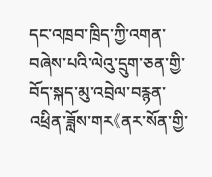དང་འཁྲབ་ཁྲིད་ཀྱི་འགན་བཞེས་པའི་ལེའུ་དྲུག་ཅན་གྱི་བོད་སྐད་མུ་འབྲེལ་བརྙན་འཕྲིན་ཟློས་གར《ནར་སོན་གྱི་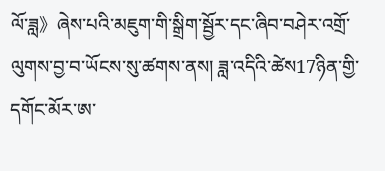ལོ་ཟླ》ཞེས་པའི་མཇུག་གི་སྒྲིག་སྦྱོར་དང་ཞིབ་བཤེར་འགྲོ་ལུགས་བྱ་བ་ཡོངས་སུ་ཚགས་ནས། ཟླ་འདིའི་ཚེས17ཉིན་གྱི་དགོང་མོར་ཨ་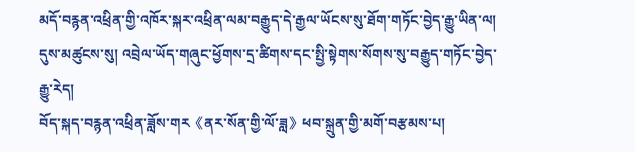མདོ་བརྙན་འཕྲིན་གྱི་འཁོར་སྐར་འཕྲིན་ལམ་བརྒྱུད་དེ་རྒྱལ་ཡོངས་སུ་ཐོག་གཏོང་བྱེད་རྒྱུ་ཡིན་ལ། དུས་མཚུངས་སུ། འབྲེལ་ཡོད་གཞུང་ཕྱོགས་དྲ་ཚིགས་དང་སྤྱི་སྟེགས་སོགས་སུ་བརྒྱུད་གཏོང་བྱེད་རྒྱུ་རེད།
བོད་སྐད་བརྙན་འཕྲིན་ཟློས་གར《ནར་སོན་གྱི་ལོ་ཟླ》ཕབ་སྐྲུན་གྱི་མགོ་བརྩམས་པ།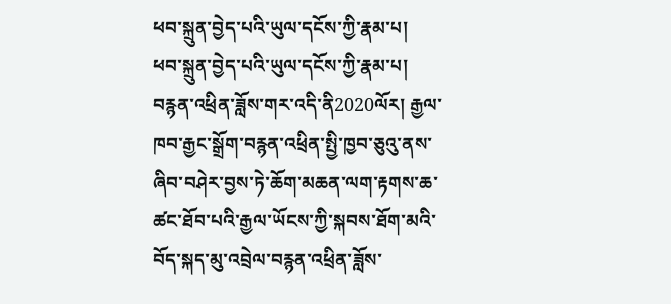ཕབ་སྐྲུན་བྱེད་པའི་ཡུལ་དངོས་ཀྱི་རྣམ་པ།
ཕབ་སྐྲུན་བྱེད་པའི་ཡུལ་དངོས་ཀྱི་རྣམ་པ།
བརྙན་འཕྲིན་ཟློས་གར་འདི་ནི2020ལོར། རྒྱལ་ཁབ་རྒྱང་སྒྲོག་བརྙན་འཕྲིན་སྤྱི་ཁྱབ་ཅུའུ་ནས་ཞིབ་བཤེར་བྱས་ཏེ་ཆོག་མཆན་ལག་རྟགས་ཆ་ཚང་ཐོབ་པའི་རྒྱལ་ཡོངས་ཀྱི་སྐབས་ཐོག་མའི་བོད་སྐད་མུ་འབྲེལ་བརྙན་འཕྲིན་ཟློས་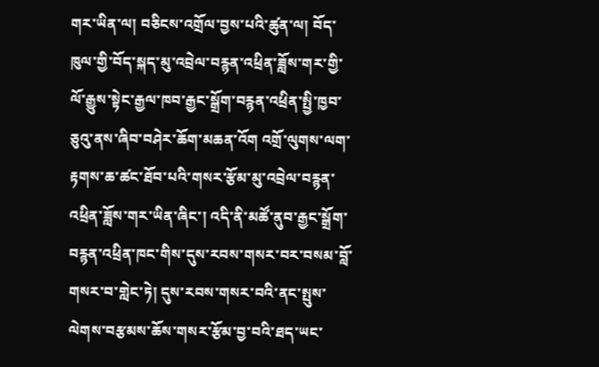གར་ཡིན་ལ། བཅིངས་འགྲོལ་བྱས་པའི་ཚུན་ལ། བོད་ཁུལ་གྱི་བོད་སྐད་མུ་འབྲེལ་བརྙན་འཕྲིན་ཟློས་གར་གྱི་ལོ་རྒྱུས་སྟེང་རྒྱལ་ཁབ་རྒྱང་སྒྲོག་བརྙན་འཕྲིན་སྤྱི་ཁྱབ་ཅུའུ་ནས་ཞིབ་བཤེར་ཆོག་མཆན་འོག འགྲོ་ལུགས་ལག་རྟགས་ཆ་ཚང་ཐོབ་པའི་གསར་རྩོམ་མུ་འབྲེལ་བརྙན་འཕྲིན་ཟློས་གར་ཡིན་ཞིང་། འདི་ནི་མཚོ་ནུབ་རྒྱང་སྒྲོག་བརྙན་འཕྲིན་ཁང་གིས་དུས་རབས་གསར་བར་བསམ་བློ་གསར་བ་གླེང་ཏེ། དུས་རབས་གསར་བའི་ནང་སྤུས་ལེགས་བརྩམས་ཆོས་གསར་རྩོམ་བྱ་བའི་ཐད་ཡང་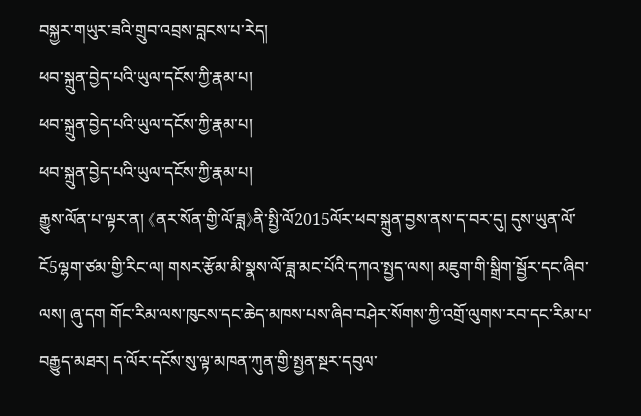བསྐྱར་གཡུར་ཟའི་གྲུབ་འབྲས་བླངས་པ་རེད།
ཕབ་སྐྲུན་བྱེད་པའི་ཡུལ་དངོས་ཀྱི་རྣམ་པ།
ཕབ་སྐྲུན་བྱེད་པའི་ཡུལ་དངོས་ཀྱི་རྣམ་པ།
ཕབ་སྐྲུན་བྱེད་པའི་ཡུལ་དངོས་ཀྱི་རྣམ་པ།
རྒྱུས་ལོན་པ་ལྟར་ན། 《ནར་སོན་གྱི་ལོ་ཟླ》ནི་སྤྱི་ལོ2015ལོར་ཕབ་སྐྲུན་བྱས་ནས་ད་བར་དུ། དུས་ཡུན་ལོ་ངོ5ལྷག་ཙམ་གྱི་རིང་ལ། གསར་རྩོམ་མི་སྣས་ལོ་ཟླ་མང་པོའི་དཀའ་སྤྱད་ལས། མཇུག་གི་སྒྲིག་སྦྱོར་དང་ཞིབ་ལས། ཞུ་དག གོང་རིམ་ལས་ཁུངས་དང་ཆེད་མཁས་པས་ཞིབ་བཤེར་སོགས་ཀྱི་འགྲོ་ལུགས་རབ་དང་རིམ་པ་བརྒྱུད་མཐར། ད་ལོར་དངོས་སུ་ལྟ་མཁན་ཀུན་གྱི་སྤྱན་སྔར་དབུལ་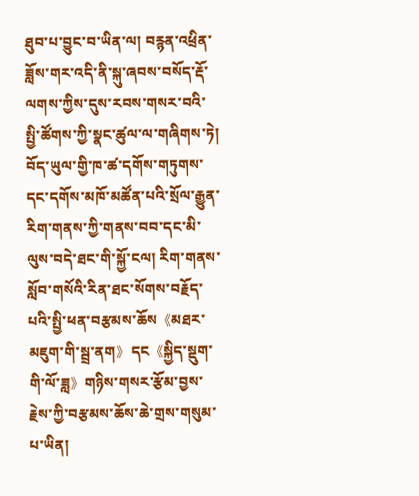ཐུབ་པ་བྱུང་བ་ཡིན་ལ། བརྙན་འཕྲིན་ཟློས་གར་འདི་ནི་སྐུ་ཞབས་བསོད་རྡོ་ལགས་ཀྱིས་དུས་རབས་གསར་བའི་སྤྱི་ཚོགས་ཀྱི་སྣང་ཚུལ་ལ་གཞིགས་ཏེ། བོད་ཡུལ་གྱི་ཁ་ཚ་དགོས་གཏུགས་དང་དགོས་མཁོ་མཚོན་པའི་སྲོལ་རྒྱུན་རིག་གནས་ཀྱི་གནས་བབ་དང་མི་ལུས་བདེ་ཐང་གི་སྐྱོ་ངལ། རིག་གནས་སློབ་གསོའི་རིན་ཐང་སོགས་བརྗོད་པའི་སྤྱི་ཕན་བརྩམས་ཆོས《མཐར་མཇུག་གི་སྦྲ་ནག》དང《སྐྱིད་སྡུག་གི་ལོ་ཟླ》གཉིས་གསར་རྩོམ་བྱས་རྗེས་ཀྱི་བརྩམས་ཆོས་ཆེ་གྲས་གསུམ་པ་ཡིན།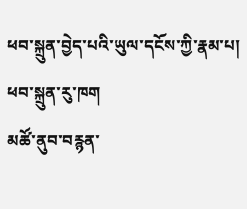ཕབ་སྐྲུན་བྱེད་པའི་ཡུལ་དངོས་ཀྱི་རྣམ་པ།
ཕབ་སྐྲུན་རུ་ཁག
མཚོ་ནུབ་བརྙན་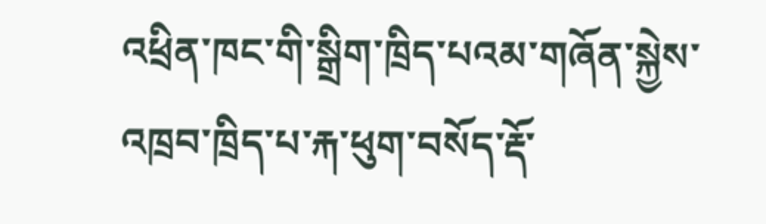འཕྲིན་ཁང་གི་སྒྲིག་ཁྲིད་པའམ་གཞོན་སྐྱེས་འཁྲབ་ཁྲིད་པ་རྐ་ཕུག་བསོད་རྡོ་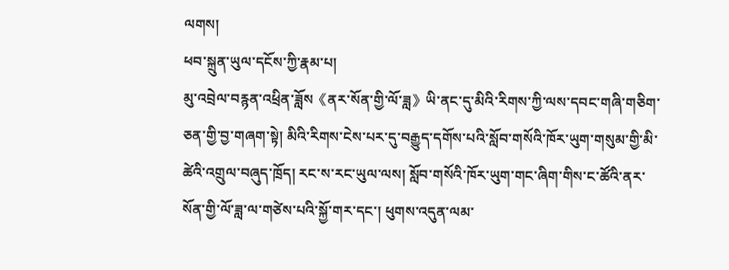ལགས།
ཕབ་སྐྲུན་ཡུལ་དངོས་ཀྱི་རྣམ་པ།
མུ་འབྲེལ་བརྙན་འཕྲིན་ཟློས《ནར་སོན་གྱི་ལོ་ཟླ》ཡི་ནང་དུ་མིའི་རིགས་ཀྱི་ལས་དབང་གཞི་གཅིག་ཅན་གྱི་བྱ་གཞག་སྟེ། མིའི་རིགས་ངེས་པར་དུ་བརྒྱུད་དགོས་པའི་སློབ་གསོའི་ཁོར་ཡུག་གསུམ་གྱི་མི་ཚེའི་འགྲུལ་བཞུད་ཁྲོད། རང་ས་རང་ཡུལ་ལས། སློབ་གསོའི་ཁོར་ཡུག་གང་ཞིག་གིས་ང་ཚོའི་ནར་སོན་གྱི་ལོ་ཟླ་ལ་གཙེས་པའི་སྐྱོ་གར་དང་། ཕུགས་འདུན་ལམ་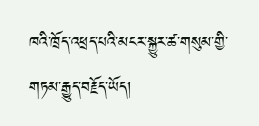ཁའི་ཁྲོད་འཕྲད་པའི་མངར་སྐྱུར་ཚ་གསུམ་གྱི་གཏམ་རྒྱུད་བརྗོད་ཡོད།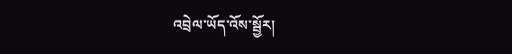འབྲེལ་ཡོད་འོས་སྦྱོར།